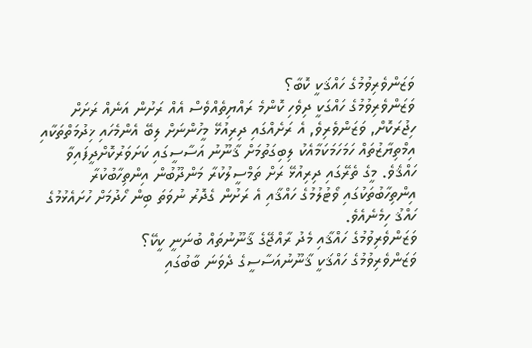ވަޒަންވެރިވުމުގެ ހައްޤަކީ ކޮބާ؟
ވަޒަންވެރިވުމުގެ ހައްގަކީ ދިވެހި ކޮންމެ ރައްޔިތެއްވެސް އެއް ރަށުން އަނެއް ރަށަށް ހިޖުރަކޮށް, ވަޒަންވެރިވެ, އެ ރަށެއްގައި ދިރިއުޅޭ މީހުންނަށް ލިބޭ އެންމެހައި ޚިދުމަތްތަކާއި އިމްތިޔާޒުތައް ހަމަހަމަކަމާއެކު ލިބިގަތުމަށް ޤާނޫނު އަސާސީގައި ކަށަވަރުކޮށްދީފައިވާ ހައްޤެވެ. މީގެ ތެރޭގައި ދިރިއުޅޭ ރަށް ތަމްސީލުކުރާ މަންދޫބުން އިންތިހާބުކުރާ އިންތިހާބުތަކުގައި ވޯޓުލުމުގެ ހައްޤާއި އެ ރަށުން ގެދޮރު ނުވަތަ ބިން ހޯދުމަށް ހުށައެޅުމުގެ ހައްޤު ހިމެނެއެވެ.
ވަޒަންވެރިވުމުގެ ހައްޤާއި މެދު ރާއްޖޭގެ ޤާނޫނުތައް ބުނަނީ ކީކޭ؟
ވަޒަންވެރިވުމުގެ ހައްޤަކީ ޤާނޫނުއަސާސީގެ ދެވަނަ ބާބުގައި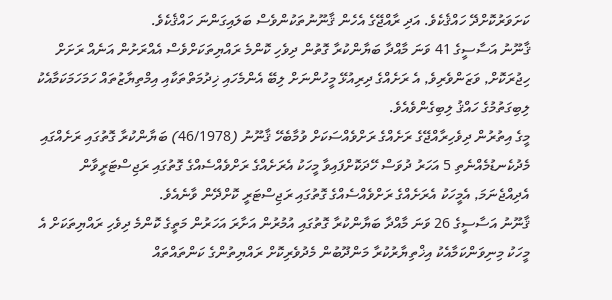ކަށަވަރުކޮށްދޭ ހައްޤެކެވެ. އަދި ރާއްޖޭގެ އެހެން ޤާނޫނުތަކުންވެސް ބަލައިގަންނަ ހައްޤެކެވެ.
ޤާނޫނު އަސާސީގެ 41 ވަނަ މާއްދާ ބަޔާންކުރާ ގޮތުން ދިވެހި ކޮންމެ ރައްޔިތަކަށްވެސް އެއްރަށުން އަނެއް ރަށަށް ހިޖުރަކޮށް, ވަޒަންވެރިވެ, އެ ރަށެއްގެ ދިރިއުޅޭ މީހުންނަށް ލިބޭ އެންމެހައި ޚިދުމަތްތަކާއި އިމްތިޔާޒުތައް ހަމަހަމަކަމާއެކު ލިބިގަތުމުގެ ހައްޤު ލިބިގެންވެއެވެ.
މީގެ އިތުރުން ދިވެހިރާއްޖޭގެ ރަށެއްގެ ރަށްވެއްސަކަށް ވުމާބެހޭ ޤާނޫނު (46/1978) ބަޔާންކުރާ ގޮތުގައި ރަށެއްގައި މެދުކެނޑުމެއްނެތި 5 އަހަރު ދުވަސް ހޭދަކޮށްފައިވާ މީހަކު އެރަށެއްގެ ރަށްވެއްސެއްގެ ގޮތުގައި ރަޖިސްޓަރީވާން އެދިއްޖެނަމަ, އެމީހަކު އެރަށެއްގެ ރަށްވެއްސެއްގެ ގޮތުގައި ރަޖިސްޓަރީ ކޮށްދޭން ވާނެއެވެ.
ޤާނޫނު އަސާސީގެ 26 ވަނަ މާއްދާ ބަޔާންކުރާ ގޮތުގައި އުމުރުން އަށާރަ އަހަރުން މަތީގެ ކޮންމެ ދިވެހި ރައްޔިތަކަށް އެ މީހަކު މިނިވަންކަމާއެކު އިޚްތިޔާރުކުރާ މަންދޫބުން މެދުވެރިކޮށް ރައްޔިތުންގެ ކަންތައްތައް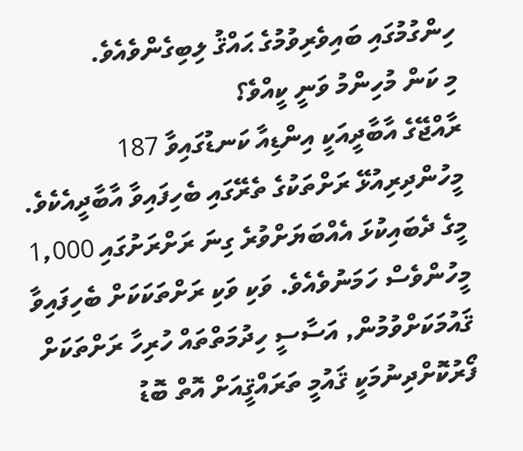ހިންގުމުގައި ބައިވެރިވުމުގެ ޙައްޤު ލިބިގެންވެއެވެ.
މި ކަން މުހިންމު ވަނީ ކީއްވެ؟
ރާއްޖޭގެ އާބާދީއަކީ އިންޑިއާ ކަނޑުގައިވާ 187 މީހުންދިރިއުޅޭ ރަށްތަކުގެ ތެރޭގައި ބެހިފައިވާ އާބާދީއެކެވެ. މީގެ ދެބައިކުޅަ އެއްބަޔަށްވުރެ ގިނަ ރަށްރަށުގައި 1,000 މީހުންވެސް ހަމަނުވެއެވެ. ވަކި ވަކި ރަށްތަކަކަށް ބެހިފައިވާ ޤައުމަކަށްވުމުން, އަސާސީ ހިދުމަތްތައް ހުރިހާ ރަށްތަކަށް ފޯރުކޮށްދިނުމަކީ ޤައުމީ ތަރައްޤީއަށް އޮތް ބޮޑު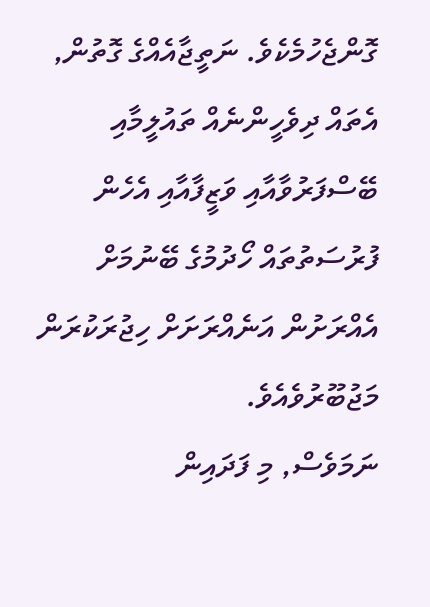ގޮންޖެހުމެކެވެ. ނަތީޖާއެއްގެ ގޮތުން, އެތައް ދިވެހީންނެއް ތައުލީމާއި ބޭސްފަރުވާއާއި ވަޒީފާއާއި އެހެން ފުރުސަތުތައް ހޯދުމުގެ ބޭނުމަށް އެއްރަށުން އަނެއްރަށަށް ހިޖުރަކުރަން މަޖުބޫރުވެއެވެ.
ނަމަވެސް, މި ފަދައިން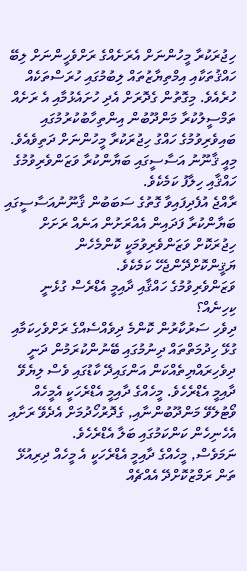ހިޖުރަކުރާ މީހުންނަށް އެރަށެއްގެ ރަށްވެހީންނަށް ލިބޭ ހައްޤުތަކާއި އިމްތިޔާޒުތައް ލިބުމުގައި ހުރަސްތަކެއް ހުރެއެވެ. މިގޮތުން ގެދޮރަށް އެދި ހުށައެޅުމާއި އެ ރަށެއް ތަމްސީލުކުރާ މަންދޫބުން އިންތިހާބުކުރުމުގައި ބައިވެރިވުމުގެ ހައްގު ހިޖުރަކުރާ މީހުންނަށް ދަތިވެއެވެ. މިއީ ޤާނޫނު އަސާސީގައި ބަޔާންކުރާ ވަޒަންވެރިވުމުގެ ހައްޤާއި ހިލާފު ކަމެކެވެ.
ރާއްޖެ އުފެދިފައިވާ ގޮތުގެ ސަބަބުން ޤާނޫނުއަސާސީގައި ބަޔާންކުރާ ފަދައިން އެއްރަށުން އަނެއް ރަށަށް ހިޖުރަކޮށް ވަޒަންވެރިވުމަކީ ކޮންމެހެން ޔަޤީންކޮށްދޭންޖެހޭ ކަމެކެވެ.
ވަޒަންވެރިވުމުގެ ހައްޤާއި ދާއިމީ އެޑްރެސް ގުޅެނީ ކިހިނެއް؟
ދިވެހި ސަރުކާރުން ކޮންމެ ދިވެއްސެއްގެ ރަށްވެހިކަމާއި ގުޅޭ ހިދުމަތްތައް ދިނުމުގައި ބޭނުންކުރަމުން ދަނީ ދިވެހިރައްޔިތެއްކަން އަންގައިދޭ ކާޑުގައި ވެސް ލިޔެވޭ ދާއިމީ އެޑްރެހެވެ. މީހެއްގެ ދާއިމީ އެޑްރެހަކީ އެމީހެއް ވޯޓުލެވޭ މަންދޫބުންނާއި, ގެދޮރުހޯދުމަށް އެދެވޭ ރަށާއި އެހެނިހެން ކަންކަމުގައި ބަލާ އެޑްރެހެވެ.
ނަމަވެސް, މީހެއްގެ ދާއިމީ އެޑްރެހަކީ އެ މީހެއް ދިރިއުޅޭ ތަން ރަމްޒުކޮށްދޭ އެއްޗެއް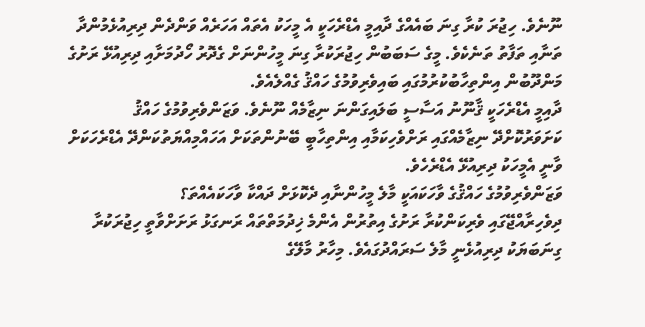ނޫނެވެ. ހިޖުރަ ކުރާ ގިނަ ބައެއްގެ ދާއިމީ އެޑްރެހަކީ އެ މީހަކު އެތައް އަހަރެއް ވަންދެން ދިރިއުޅެމުންދާ ތަނާއި ތަފާތު ތަނެކެވެ. މީގެ ސަބަބުން ހިޖުރަކުރާ ގިނަ މީހުންނަށް ގެދޮރު ހޯދުމަށާއި ދިރިއުޅޭ ރަށުގެ މަންދޫބުން އިންތިހާބުކުރުމުގައި ބައިވެރިވުމުގެ ހައްޤު ގެއްލެއެވެ.
ދާއިމީ އެޑްރެހަކީ ޤާނޫނު އަސާސީ ބަލައިގަންނަ ނިޒާމެއް ނޫނެވެ. ވަޒަންވެރިވުމުގެ ހައްޤު ކަށަވަރުކޮށްދޭ ނިޒާމެއްގައި ރަށްވެހިކަމާއި އިންތިހާބީ ބޭނުންތަކަށް އަހައްމިއްޔަތުކަންދޭ އެޑްރެހަކަށް ވާނީ އެމީހަކު ދިރިއުޅޭ އެޑްރެހެވެ.
ވަޒަންވެރިވުމުގެ ހައްޤުގެ ވާހަކައަކީ މާލެ މީހުންނާއި ދެކޮޅަށް ދައްކާ ވާހަކައެއްތަ؟
ދިވެހިރާއްޖޭގައި ވެރިކަންކުރާ ރަށުގެ އިތުރުން އެންމެ ޚިދުމަތްތައް ރަނގަޅު ރަށަށްވާތީ ހިޖުރަކުރާ ގިނަބަޔަކު ދިރިއުޅެނީ މާލެ ސަރައްދުގައެވެ. މިހާރު މާލޭގެ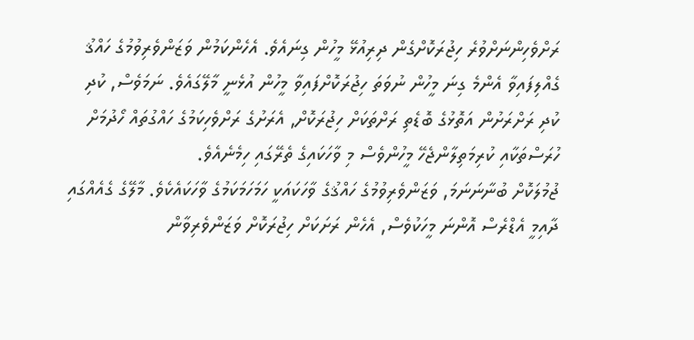ރަށްވެހިންނަށްވުރެ ހިޖުރަކޮށްގެން ދިރިއުޅޭ މީހުން ގިނައެވެ. އެހެންކަމުން ވަޒަންވެރިވުމުގެ ހައްޤު ގެއްލިފައިވާ އެންމެ ގިނަ މީހުން ނުވަތަ ހިޖުރަކޮށްފައިވާ މީހުން އުޅެނީ މާލޭގައެވެ. ނަމަވެސް, ކުދި ކުދި ރަށްރަށުން އަތޮޅުގެ ބޮޑެތި ރަށްތަކަށް ހިޖުރަކޮށް, އެރަށުގެ ރަށްވެހިކަމުގެ ހައްގުތައް ހޯދުމަށް ހުރަސްތަކާއި ކުރިމަތިލާންޖެހޭ މީހުންވެސް މި ވާހަކައިގެ ތެރޭގައި ހިމެނެއެވެ.
ޖުމުލަކޮށް ބުނާނަނަމަ, ވަޒަންވެރިވުމުގެ ހައްޤުގެ ވާހަކައަކީ ހަމަހަމަކަމުގެ ވާހަކައެކެވެ. މާލޭގެ ގެއެއްގައި ދާއިމީ އެޑްރެސް އޮންނަ މީހަކުވެސް, އެހެން ރަށަކަށް ހިޖުރަކޮށް ވަޒަންވެރިވާން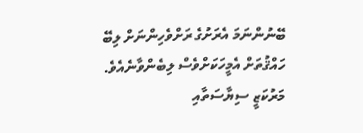ބޭނުންނަމަ އެރަށުގެ ރަށްވެހިންނަށް ލިބޭ ހައްޤުތަށް އެމީހަކަށްވެސް ލިބެންވާނެއެވެ.
މަރުކަޒީ ސިޔާސަތާއި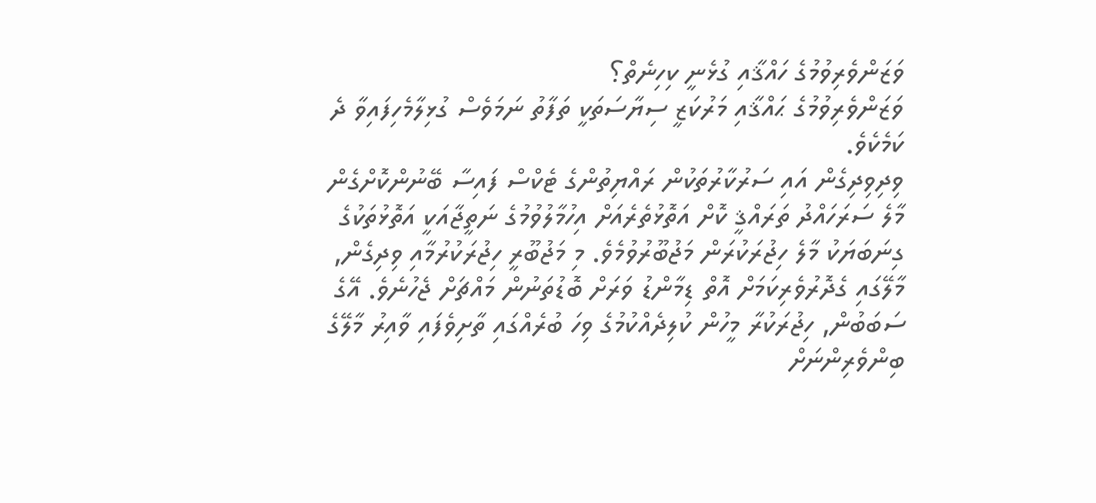ވަޒަންވެރިވުމުގެ ހައްޤާއި ގުޅެނީ ކިހިނެތް؟
ވަޒަންވެރިވުމުގެ ޙައްޤާއި މަރުކަޒީ ސިޔާސަތަކީ ތަފާތު ނަމަވެސް ގުޅިލާމެހިފައިވާ ދެ ކަމެކެވެ.
ވިދިވިދިގެން އައި ސަރުކާރުތަކުން ރައްޔިތުންގެ ޓެކްސް ފައިސާ ބޭނުންކޮށްގެން މާލެ ސަރަހައްދު ތަރައްޤީ ކޮށް އަތޮޅުތެރެއަށް އިހުމާލުވުމުގެ ނަތީޖާއަކީ އަތޮޅުތަކުގެ ގިނަބަޔަކު މާލެ ހިޖުރަކުރަން މަޖުބޫރުވުމެވެ. މި މަޖުބޫރީ ހިޖުރަކުރުމާއި ވިދިގެން, މާލޭގައި ގެދޮރުވެރިކަމަށް އޮތް ޑިމާންޑު ވަރަށް ބޮޑުތަނުން މައްޗަށް ޖެހުނެވެ. އޭގެ ސަބަބުން, ހިޖުރަކުރާ މީހުން ކުލިދެއްކުމުގެ ވިހަ ބުރެއްގައި ތާށިވެފައި ވާއިރު މާލޭގެ ބިންވެރިންނަށް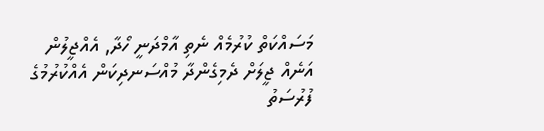މަސައްކަތް ކުރުމެއް ނެތި އާމްދަނީ ހޯދާ, އެއްޖީލުން އަނެއް ޖީލަށް ދެމިގެންދާ މުއްސަނދިކަން އެއްކުރުމުގެ ފުރުސަތު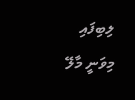ލިބިފައި މިވަނީ މާލޭ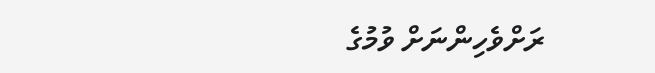ރަށްވެހިންނަށް ވުމުގެ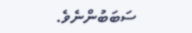ސަބަބުންނެވެ.